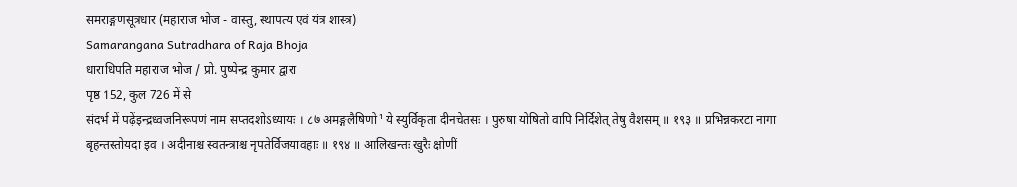समराङ्गणसूत्रधार (महाराज भोज - वास्तु, स्थापत्य एवं यंत्र शास्त्र)
Samarangana Sutradhara of Raja Bhoja
धाराधिपति महाराज भोज / प्रो. पुष्पेन्द्र कुमार द्वारा
पृष्ठ 152, कुल 726 में से
संदर्भ में पढ़ेंइन्द्रध्वजनिरूपणं नाम सप्तदशोऽध्यायः । ८७ अमङ्गलैषिणो¹ ये स्युर्विकृता दीनचेतसः । पुरुषा योषितो वापि निर्दिशेत् तेषु वैशसम् ॥ १९३ ॥ प्रभिन्नकरटा नागा बृहन्तस्तोयदा इव । अदीनाश्च स्वतन्त्राश्च नृपतेर्विजयावहाः ॥ १९४ ॥ आलिखन्तः खुरैः क्षोणीं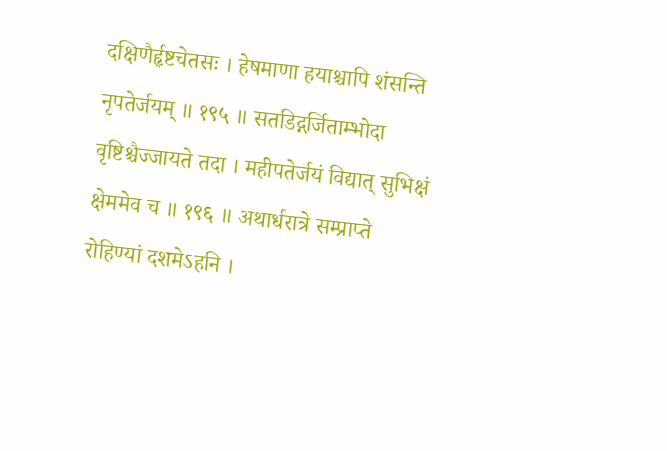दक्षिणैर्हृष्टचेतसः । हेषमाणा हयाश्चापि शंसन्ति नृपतेर्जयम् ॥ १९५ ॥ सतडिद्गर्जिताम्भोदा वृष्टिश्चैज्जायते तदा । महीपतेर्जयं विद्यात् सुभिक्षं क्षेममेव च ॥ १९६ ॥ अथार्धरात्रे सम्प्राप्ते रोहिण्यां दशमेऽहनि ।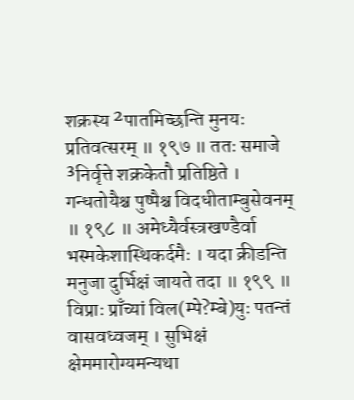शक्रस्य ²पातमिच्छन्ति मुनयः प्रतिवत्सरम् ॥ १९७ ॥ ततः समाजे ³निर्वृत्ते शक्रकेतौ प्रतिष्ठिते । गन्धतोयैश्च पुष्पैश्च विदधीताम्बुसेवनम् ॥ १९८ ॥ अमेध्यैर्वस्त्रखण्डैर्वा भस्मकेशास्थिकर्दमैः । यदा क्रीडन्ति मनुजा दुर्भिक्षं जायते तदा ॥ १९९ ॥ विप्राः प्राँच्यां विल(म्पे?म्बे)युः पतन्तं वासवध्वजम् । सुभिक्षं क्षेममारोग्यमन्यथा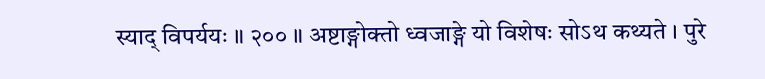स्याद् विपर्ययः ॥ २०० ॥ अष्टाङ्गोक्तो ध्वजाङ्गे यो विशेषः सोऽथ कथ्यते । पुरे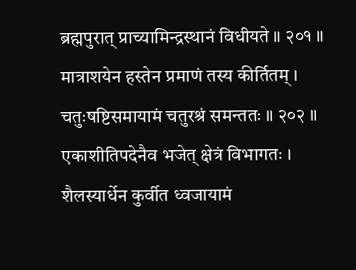ब्रह्मपुरात् प्राच्यामिन्द्रस्थानं विधीयते ॥ २०१ ॥ मात्राशयेन हस्तेन प्रमाणं तस्य कीर्तितम् । चतुःषष्टिसमायामं चतुरश्रं समन्ततः ॥ २०२ ॥ एकाशीतिपदेनैव भजेत् क्षेत्रं विभागतः । शैलस्यार्धेन कुर्वीत ध्वजायामं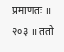प्रमाणतः ॥ २०३ ॥ ततो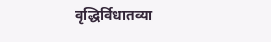वृद्धिर्विधातव्या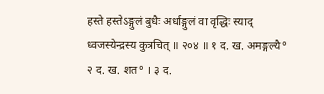हस्ते हस्तेऽङ्गुलं बुधैः अर्धाङ्गुलं वा वृद्धिः स्याद् ध्वजस्येन्द्रस्य कुत्रचित् ॥ २०४ ॥ १ द. ख. अमङ्गल्यै° २ द. ख. शत° । ३ द.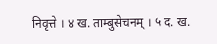निवृत्ते । ४ ख. ताम्बुसेचनम् । ५ द. ख.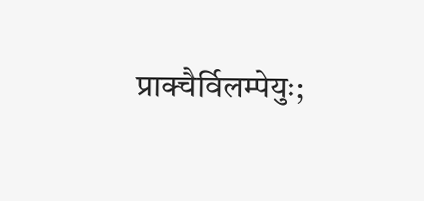प्राक्चैर्विलम्पेयुः;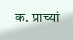क. प्राच्यां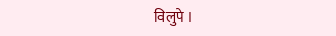विलुपे ।